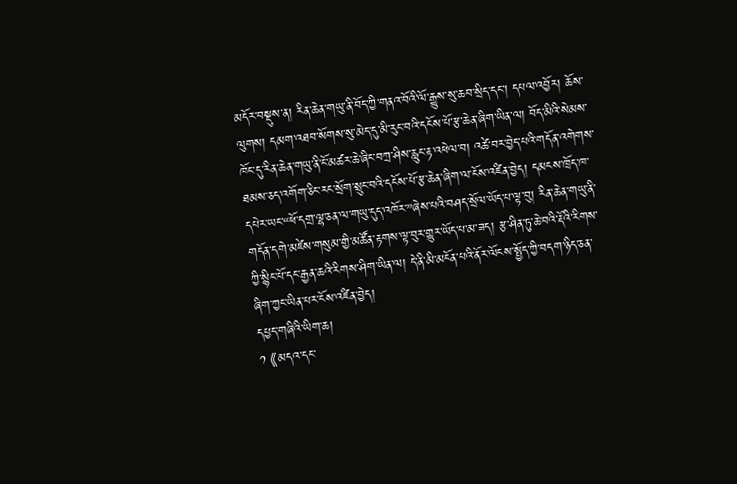མདོར་བསྡུས་ན། རིན་ཆེན་གཡུ་ནི་བོད་ཀྱི་གནའ་བོའི་ལོ་རྒྱུས་སུ་ཆབ་སྲིད་དང་། དཔལ་འབྱོར། ཆོས་ལུགས། དམག་འཐབ་སོགས་སུ་མེད་དུ་མི་རུང་བའི་དངོས་པོ་རྩ་ཆེན་ཞིག་ཡིན་ལ། བོད་མིའི་སེམས་ཁོང་དུ་རིན་ཆེན་གཡུ་ནི་ངོ་མཚར་ཆེ་ཞིང་བཀྲ་ཤིས་རླུང་རྟ་འཕེལ་བ། འཚེ་བར་བྱེད་པའི་གདོན་འགེགས་ཐམས་ཅད་འགོག་ཅིང་རང་སྲོག་སྲུང་བའི་དངོས་པོ་རྩ་ཆེན་ཞིག་ལ་ངོས་འཛིན་བྱེད། དམངས་ཁྲོད་ཁ་དཔེར་ཡང་“ཕོ་དགྲ་ལྷ་ཅན་ལ་གཡུ་དུད་འཁོར་”ཞེས་པའི་བཤད་སྲོལ་ཡོད་པ་ལྟ་བུ། རིན་ཆེན་གཡུ་ནི་གདོན་དགེ་མཛེས་གསུམ་གྱི་མཚོན་རྟགས་ལྟ་བུར་གྱུར་ཡོད་པ་མ་ཟད། རྩ་ཤིན་ཏུ་ཆེ་བའི་རྡོའི་རིགས་ཀྱི་སྙིང་པོ་དང་རྒྱན་ཆའི་རིགས་ཤིག་ཡིན་ལ། དེ་ནི་མི་མངོན་པའི་ནོར་ལོངས་སྤྱོད་ཀྱི་བདག་ཉིད་ཅན་ཞིག་ཀྱང་ཡིན་པར་ངོས་འཛིན་བྱེད།
དཔྱད་གཞིའི་ཡིག་ཆ།
༡ 《མདའ་དང་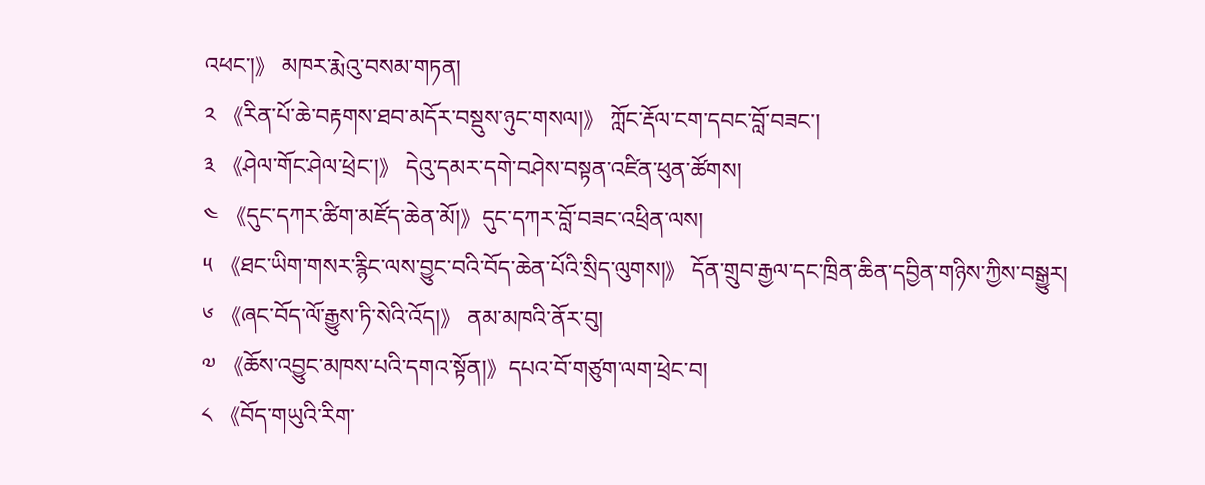འཕང་།》 མཁར་རྨེའུ་བསམ་གཏན།
༢ 《རིན་པོ་ཆེ་བརྟགས་ཐབ་མདོར་བསྡུས་ཉུང་གསལ།》 ཀློང་རྡོལ་ངག་དབང་བློ་བཟང་།
༣ 《ཤེལ་གོང་ཤེལ་ཕྲེང་།》 དེའུ་དམར་དགེ་བཤེས་བསྟན་འཛིན་ཕུན་ཚོགས།
༤ 《དུང་དཀར་ཚིག་མཛོད་ཆེན་མོ།》དུང་དཀར་བློ་བཟང་འཕྲིན་ལས།
༥ 《ཐང་ཡིག་གསར་རྙིང་ལས་བྱུང་བའི་བོད་ཆེན་པོའི་སྲིད་ལུགས།》 དོན་གྲུབ་རྒྱལ་དང་ཁྲིན་ཆིན་དབྱིན་གཉིས་ཀྱིས་བསྒྱུར།
༦ 《ཞང་བོད་ལོ་རྒྱུས་ཏི་སེའི་འོད།》 ནམ་མཁའི་ནོར་བུ།
༧ 《ཆོས་འབྱུང་མཁས་པའི་དགའ་སྟོན།》དཔའ་བོ་གཙུག་ལག་ཕྲེང་བ།
༨ 《བོད་གཡུའི་རིག་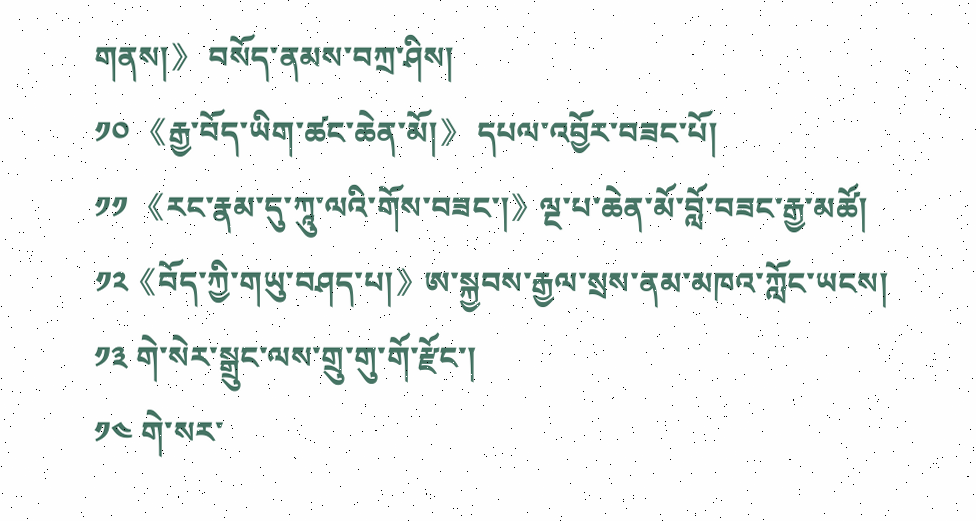གནས།》 བསོད་ནམས་བཀྲ་ཤིས།
༡༠ 《རྒྱ་བོད་ཡིག་ཚང་ཆེན་མོ།》 དཔལ་འབྱོར་བཟང་པོ།
༡༡ 《རང་རྣམ་དུ་ཀཱུ་ལའི་གོས་བཟང་།》ལྔ་པ་ཆེན་མོ་བློ་བཟང་རྒྱ་མཚོ།
༡༢《བོད་ཀྱི་གཡུ་བཤད་པ།》ཨ་སྐྱབས་རྒྱལ་སྲས་ནམ་མཁའ་ཀློང་ཡངས།
༡༣ གེ་སེར་སྒྲུང་ལས་གྲུ་གུ་གོ་རྫོང་།
༡༤ གེ་སར་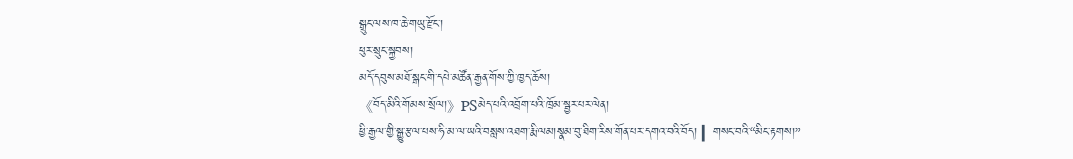སྒྲུང་ལས་ཁ་ཆེ་གཡུ་རྫོང་།
ཕུར་སྲུང་སྐྱབས།
མདོ་དབུས་མཐོ་སྒང་གི་དཔེ་མཚོན་རྒྱན་གོས་ཀྱི་ཁྱད་ཆོས།
《བོད་མིའི་གོམས་སྲོལ།》PSམེད་པའི་འབྲོག་པའི་ཁྲོམ་སྦྱར་པར་ལེན།
ཕྱི་རྒྱལ་གྱི་སྒྱུ་རྩལ་པས་ཧི་མ་ལ་ཡའི་བསླས་འཐག་རྨི་ལམ།སྣམ་བུ་ཐིག་རིས་གོན་པར་དགའ་བའི་བོད། ▎གསང་བའི་“མིང་རྟགས།”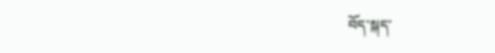བོད་སྐད་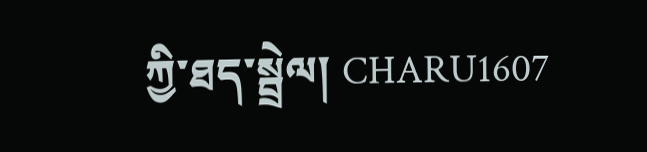ཀྱི་ཐད་སྦྲེལ། CHARU1607